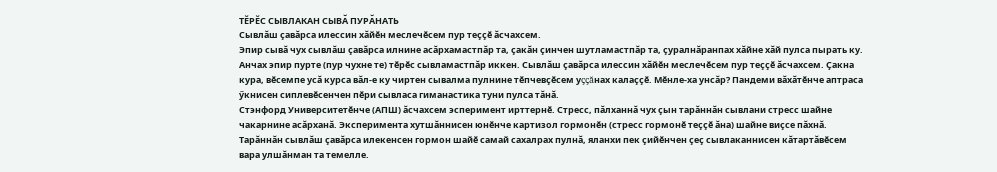ТӖРӖС СЫВЛАКАН СЫВĂ ПУРĂНАТЬ
Сывлăш çавăрса илессин хăйӗн меслечӗсем пур теççӗ ăсчахсем.
Эпир сывă чух сывлăш çавăрса илнине асăрхамастпăр та, çакăн çинчен шутламастпăр та, çуралнăранпах хăйне хăй пулса пырать ку. Анчах эпир пурте (пур чухне те) тӗрӗс сывламастпăр иккен. Сывлăш çавăрса илессин хăйӗн меслечӗсем пур теççӗ ăсчахсем. Çакна кура, вӗсемпе усă курса вăл-е ку чиртен сывалма пулнине тӗпчевçӗсем уççăнах калаççӗ. Мӗнле-ха унсăр? Пандеми вăхăтӗнче аптраса ӳкнисен сиплевӗсенчен пӗри сывласа гиманастика туни пулса тăнă.
Стэнфорд Университетӗнче (АПШ) ăсчахсем эсперимент ирттернӗ. Стресс, пăлханнă чух çын тарăннăн сывлани стресс шайне чакарнине асăрханă. Эксперимента хутшăннисен юнӗнче картизол гормонӗн (стресс гормонӗ теççӗ ăна) шайне виçсе пăхнă. Тарăннăн сывлăш çавăрса илекенсен гормон шайӗ самай сахалрах пулнă, яланхи пек çийӗнчен çеç сывлаканнисен кăтартăвӗсем вара улшăнман та темелле.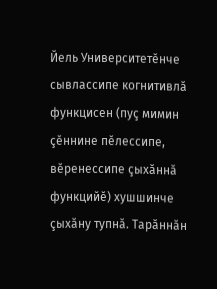Йель Университетӗнче сывлассипе когнитивлă функцисен (пуç мимин çӗннине пӗлессипе, вӗренессипе çыхăннă функцийӗ) хушшинче çыхăну тупнă. Тарăннăн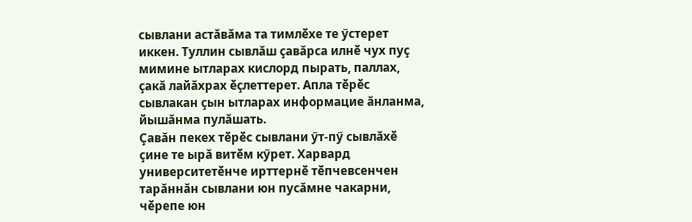сывлани астăвăма та тимлӗхе те ӳстерет иккен. Туллин сывлăш çавăрса илнӗ чух пуç мимине ытларах кислорд пырать, паллах, çакă лайăхрах ӗçлеттерет. Апла тӗрӗс сывлакан çын ытларах информацие ăнланма, йышăнма пулăшать.
Çавăн пекех тӗрӗс сывлани ӳт-пӳ сывлăхӗ çине те ырă витӗм кӳрет. Харвард университетӗнче ирттернӗ тӗпчевсенчен тарăннăн сывлани юн пусăмне чакарни, чӗрепе юн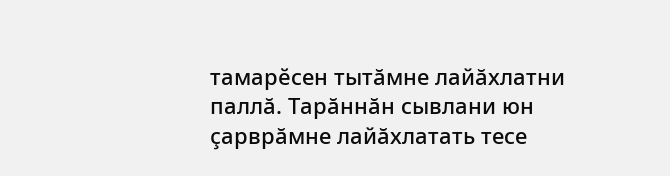тамарӗсен тытăмне лайăхлатни паллă. Тарăннăн сывлани юн çарврăмне лайăхлатать тесе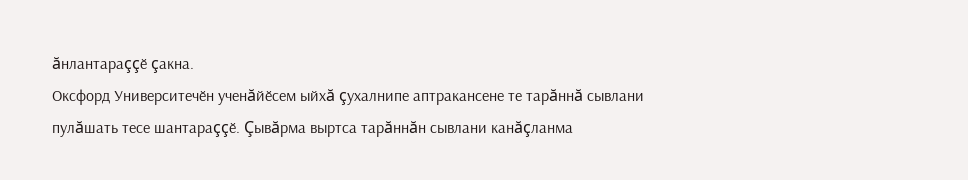ăнлантараççӗ çакна.
Оксфорд Университечӗн ученăйӗсем ыйхă çухалнипе аптракансене те тарăннă сывлани пулăшать тесе шантараççӗ. Çывăрма выртса тарăннăн сывлани канăçланма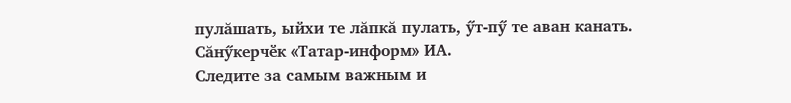пулăшать, ыйхи те лăпкă пулать, ӳт-пӳ те аван канать.
Сăнӳкерчӗк «Татар-информ» ИА.
Следите за самым важным и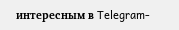интересным в Telegram-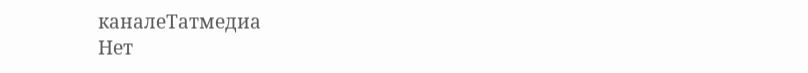каналеТатмедиа
Нет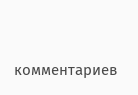комментариев